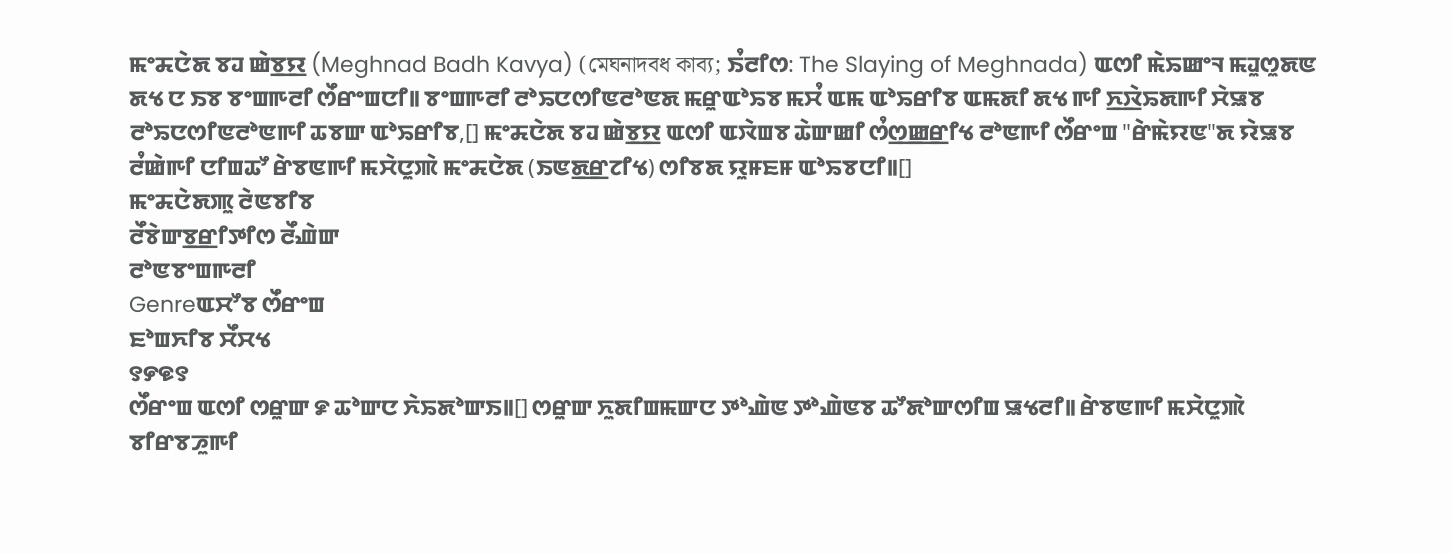ꯃꯦꯘꯅꯥꯗ ꯕꯙ ꯀꯥꯕ꯭ꯌ (Meghnad Badh Kavya) (মেঘনাদবধ কাব্য; ꯏꯪꯂꯤꯁ: The Slaying of Meghnada) ꯑꯁꯤ ꯃꯥꯢꯀꯦꯜ ꯃꯙꯨꯁꯨꯗꯟ ꯗꯠ ꯅ ꯏꯕ ꯕꯦꯡꯒꯂꯤ ꯁꯩꯔꯦꯡꯅꯤ꯫ ꯕꯦꯡꯒꯂꯤ ꯂꯣꯢꯅꯁꯤꯟꯂꯣꯟꯗ ꯃꯔꯨꯑꯣꯢꯕ ꯃꯆꯪ ꯑꯃ ꯑꯣꯢꯔꯤꯕ ꯑꯃꯗꯤ ꯗꯠ ꯒꯤ ꯈ꯭ꯋꯥꯢꯗꯒꯤ ꯆꯥꯎꯕ ꯂꯣꯢꯅꯁꯤꯟꯂꯣꯟꯒꯤ ꯊꯕꯛ ꯑꯣꯢꯔꯤꯕ,[] ꯃꯦꯘꯅꯥꯗ ꯕꯙ ꯀꯥꯕ꯭ꯌ ꯑꯁꯤ ꯑꯋꯥꯡꯕ ꯊꯥꯛꯀꯤ ꯁꯪꯁ꯭ꯀ꯭ꯔꯤꯠ ꯂꯣꯟꯒꯤ ꯁꯩꯔꯦꯡ "ꯔꯥꯃꯥꯌꯟ"ꯗ ꯌꯥꯎꯕ ꯂꯪꯀꯥꯒꯤ ꯅꯤꯡꯊꯧ ꯔꯥꯕꯟꯒꯤ ꯃꯆꯥꯅꯨꯄꯥ ꯃꯦꯘꯅꯥꯗ (ꯏꯟꯗ꯭ꯔꯖꯤꯠ) ꯁꯤꯕꯗ ꯌꯨꯝꯐꯝ ꯑꯣꯢꯕꯅꯤ꯫[]
ꯃꯦꯘꯅꯥꯗꯄꯨ ꯂꯥꯟꯕꯤꯕ
ꯂꯩꯕꯥꯛꯕ꯭ꯔꯤꯇꯤꯁ ꯂꯩꯉꯥꯛ
ꯂꯣꯟꯕꯦꯡꯒꯂꯤ
Genreꯑꯆꯧꯕ ꯁꯩꯔꯦꯡ
ꯐꯣꯡꯈꯤꯕ ꯆꯩꯆꯠ
꯱꯸꯶꯱
ꯁꯩꯔꯦꯡ ꯑꯁꯤ ꯁꯔꯨꯛ ꯹ ꯊꯣꯛꯅ ꯈꯥꯢꯗꯣꯛꯏ꯫[] ꯁꯔꯨꯛ ꯈꯨꯗꯤꯡꯃꯛꯅ ꯇꯣꯉꯥꯟ ꯇꯣꯉꯥꯟꯕ ꯊꯧꯗꯣꯛꯁꯤꯡ ꯎꯠꯂꯤ꯫ ꯔꯥꯕꯟꯒꯤ ꯃꯆꯥꯅꯨꯄꯥ ꯕꯤꯔꯕꯍꯨꯒꯤ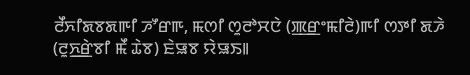ꯂꯩꯈꯤꯗꯕꯗꯒꯤ ꯍꯧꯔꯒ, ꯃꯁꯤ ꯁꯨꯂꯣꯆꯅꯥ (ꯄ꯭ꯔꯦꯃꯤꯂꯥ)ꯒꯤ ꯁꯇꯤ ꯗꯍꯥ (ꯂꯨꯈ꯭ꯔꯥꯕꯤ ꯃꯩ ꯊꯥꯕ) ꯐꯥꯎꯕ ꯌꯥꯎꯏ꯫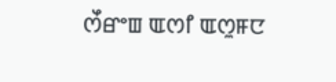ꯁꯩꯔꯦꯡ ꯑꯁꯤ ꯑꯁꯨꯝꯅ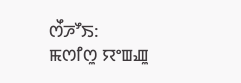ꯁꯩꯍꯧꯏ:
ꯃꯁꯤꯁꯨ ꯌꯦꯡꯉꯨ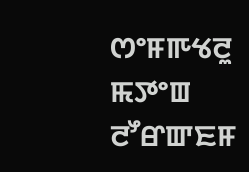ꯁꯦꯝꯒꯠꯂꯨ
ꯃꯇꯦꯡ ꯂꯧꯔꯛꯐꯝ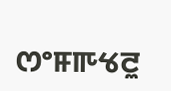ꯁꯦꯝꯒꯠꯂꯨ